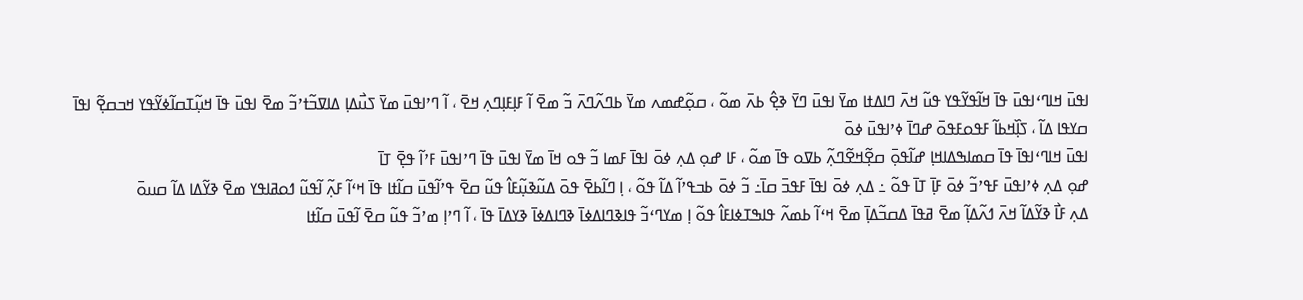ߊߟߎ߫ ߞߊߣߵߊߟߎ߫ ߟߊ߫ ߞߊ߬ߟߌ߬ߟߌ ߟߎ߬ ߞߍ߫ ߣߊߡߙߊ ߘߌ߫ ߊߟߎ߫ ߣߌ߫ ߢߐ߲߮ ߕߍ߫ ߘߋ߬ ، ߛߋ߲߬ߝߘߍ ߘߌ߫ ߕߣߍ߬ߣߍ߫ ߏ߬ ߘߐ߫ ߊ߬ ߓߊ߲ߓߊ߲ߣߍ߲ ߞߐ߫ ، ߊ߬ ߣߴߊߟߎ߫ ߘߌ߫ ߖߎ߯ߡߊ߲ ߡߊߜߏ߬ߙߴߏ߬ ߘߐ߫ ߊߟߎ߫ ߟߊ߫ ߞߎ߲߬ߠߛߊ߬ߦߌ߬ߟߌ ߞߏߛߐ߲߬ ߊߟߊ߫ ߛߌߟߊ ߡߊ߬ ، ߖߊ߲߰ߞߕߊ߬ ߓߟߋߓߟߋ߫ ߝߣߊ߫ ߦߴߊߟߎ߫ ߦߋ߫
ߊߟߎ߫ ߞߊߣߵߊߟߊ߫ ߟߊ߫ ߛߘߊߒߡߊߞߊ߲ ߝߊ߬ߟߋ߲߫ ߛߐ߲߬ߞߐ߬ߣߍ߲߬ ߕߜߋ ߟߊ߫ ߘߋ߬ ، ߓߊ ߝߋ߲ ߡߍ߲ ߦߋ߫ ߊߟߊ߫ ߓߘߊ ߏ߬ ߟߋ ߞߊ߫ ߘߌ߫ ߊߟߎ߫ ߟߊ߫ ߣߴߊߟߎ߫ ߓߴߊ߬ ߟߐ߲߫ ߠߊ߫
ߝߋ߲ ߡߍ߲ ߦߴߊߟߎ߫ ߓߟߴߏ߬ ߦߋ߫ ߓߊ߲߫ ߠߊ߫ ߟߋ߬ ߸ ߡߍ߲ ߦߋ߫ ߊߟߊ߫ ߓߟߏ߫ ߛߊ߫߸ ߏ߬ ߦߋ߫ ߕߏߟߴߊ߬ ߡߊ߬ ߟߋ߬ ، ߊ߲ ߣߊ߬ߕߐ߫ ߟߋ߫ ߡߎ߬ߢߎ߲߬ߓߊ߮ ߟߎ߬ ߛߐ߫ ߟߴߊ߬ߟߎ߫ ߛߊ߬ߙߊ ߟߊ߫ ߞߵߊ߬ ߓߍ߲߬ ߊ߬ߟߎ߬ ߗߋߥߊߟߌ ߘߐ߫ ߢߌ߬ߡߊ ߡߊ߬ ߛߎߋ߫
ߡߍ߲ ߓߊ߯ ߢߌ߬ߡߊ߬ ߞߍ߫ ߗߍ߬ߡߊ߲߬ ߘߐ߫ ߥߟߊ߫ ߡߛߏ߬ߡߊ߲߫ ߘߐ߫ ߞߵߊ߬ ߕߘߍ߬ ߟߊߒߠߦߊߓߊ߮ ߟߋ߬ ߊ߲ ߘߌߣߵߏ߬ ߟߊߢߣߊߡߦߊ߫ ߢߣߊߡߦߊ߫ ߢߌߡߊ߫ ߟߊ߫ ، ߊ߬ ߣߴߊ߲ ߘߴߏ߬ ߟߎ߬ ߛߐ߫ ߊ߬ߟߎ߫ ߛߊ߬ߙߊ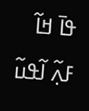ߟߊ߫ ߞߊ߬ ߓߍ߲߬ ߊ߬ߟߎ߬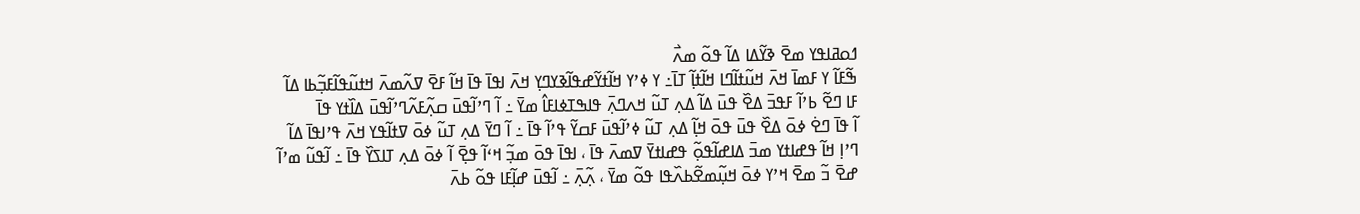ߗߋߥߊߟߌ ߘߐ߫ ߢߌ߬ߡߊ ߡߊ߬ ߟߋ߬ ߘߍ߯
ߒ߬ߓߊ߬ ߌ ߓߘߊ߫ ߞߍ߫ ߞߎ߬ߙߊ߬ߣߊ ߞߊ߬ߙߊ߲߬ ߠߊ߫߸ ߌ ߦߴߌ ߞߊ߬ߙߌ߬ߝߟߊ߬ߢߌߣߌ߲ ߞߍ߫ ߊߟߊ߫ ߟߊ߫ ߞߊ߬ ߓߐ߫ ߜߍ߬ߘߍ߫ ߞߙߎ߬ߟߊ߬ߓߏ߲߬ߕߊ ߡߊ߬
ߓߊ ߣߐ߬ ߕߴߊ߬ ߓߟߏ߫ ߡߐ߰ ߟߎ߫ ߡߊ߬ ߡߍ߲ ߠߎ߬ ߞߍߣߍ߲߫ ߟߊߒߠߦߊߓߊ߮ ߘߌ߫ ߸ ߊ߬ ߣߴߊ߬ߟߎ߫ ߛߍ߲߬ߓߍ߬ߣߴߊ߬ߟߎ߫ ߡߊ߰ߙߌ ߟߊ߫
ߊ߬ ߟߊ߫ ߣߐ߭ ߦߋ߫ ߡߐ߰ ߟߎ߫ ߟߋ߫ ߞߊ߲߬ ߡߍ߲ ߠߎ߬ ߦߴߊ߬ߟߎ߫ ߓߛߌ߬ ߟߴߊ߬ ߟߊ߫ ߸ ߊ߬ ߣߌ߫ ߡߍ߲ ߠߎ߬ ߦߋ߫ ߜߙߊ߬ߟߌ ߞߍ߫ ߟߴߊߟߊ߫ ߡߊ߬
ߣߴߊ߲ ߞߊ߬ ߟߝߊߙߌ ߘߏ߫ ߡߊߝߊ߬ߟߋ߲߬ ߟߝߊߙߌ߫ ߜߘߍ߫ ߟߊ߫ ، ߊߟߊ߫ ߟߋ߫ ߘߏ߲߬ ߞߵߊ߬ ߟߐ߲߫ ߊ߬ ߦߋ߫ ߡߍ߲ ߠߊߖߌ߰ ߟߊ߫ ߸ ߊ߬ߟߎ߬ ߘߴߊ߬ ߝߐ߫ ߏ߬ ߘߐ߫ ߞߴߌ ߦߋ߫ ߞߎ߲߬ߘߐ߬ߕߍ߰ߟߊ ߟߋ߬ ߘߌ߫ ، ߍ߲߬ߍ߲߫ ߸ ߊ߬ߟߎ߫ ߝߊ߲߬ߓߊ ߟߋ߬ ߕߍ߫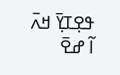ߟߐ߲ߠߌ߲߫ ߞߍ߫
ߊ߬ ߝߐ߫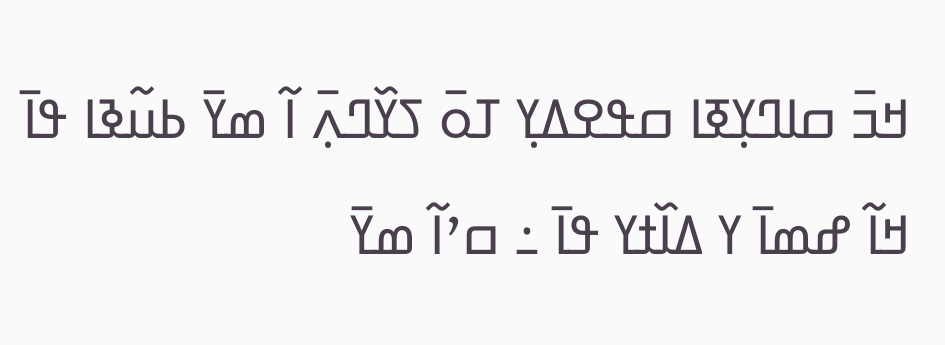ߞߏ߫ ߛߊߣߌ߲ߧߊ ߛߟߐߡߌ߲ ߠߋ߫ ߖߌ߰ߣߍ߲߫ ߊ߬ ߘߌ߫ ߕߎ߬ߢߊ ߟߊ߫ ߞߊ߬ ߝߘߊ߫ ߌ ߡߊ߰ߙߌ ߟߊ߫ ߸ ߛߴߊ߬ ߘߌ߫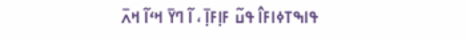ߟߊߒߠߦߊߓߊ߮ ߟߎ߬ ߓߊ߲ߓߊ߲߫ ، ߊ߬ ߣߌ߫ ߞߵߊ߬ ߞߍ߫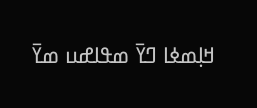ߞߊ߲ߘߦߊ ߣߌ߫ ߘߟߊߝߎ ߘߌ߫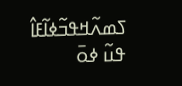ߖߘߍ߬ߞߟߏ߬ߦߊ߬ߓߊ߮ ߟߎ߬ ߦߋ߫